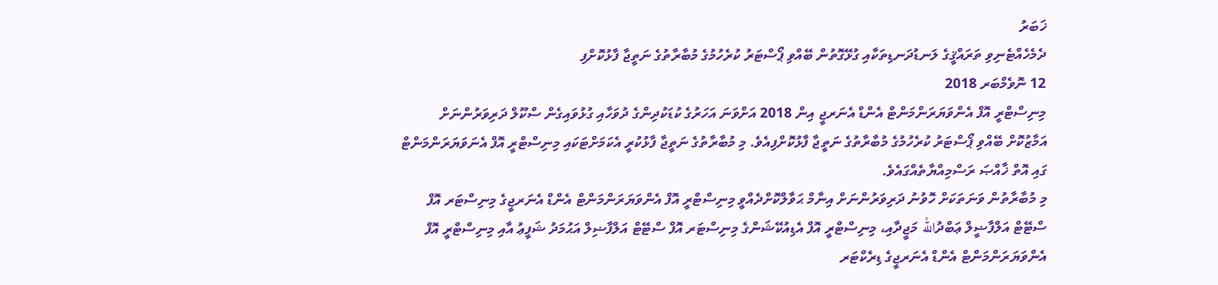ޚަބަރު
ދެމެހެއްޓެނިވި ތަރައްޤީގެ ލަނޑުދަނޑިތަކާއި ގުޅޭގޮތުން ބޭއްވި ޕޯސްޓަރު ކުރެހުމުގެ މުބާރާތުގެ ނަތީޖާ ފާޅުކޮށްފި
12 ނޮވެމްބަރ 2018
މިނިސްޓްރީ އޮފް އެންވަޔަރަންމަންޓް އެންޑް އެނަރޖީ އިން 2018 އަށްވަނަ އަހަރުގެ ކުޑަކުދިންގެ ދުވަހާއި ގުޅުވައިގެން ސްކޫލް ދަރިވަރުންނަށް އަމާޒުކޮށް ބޭއްވި ޕޯސްޓަރު ކުރެހުމުގެ މުބާރާތުގެ ނަތީޖާ ފާޅުކޮށްފިއެވެ. މި މުބާރާތުގެ ނަތީޖާ ފާޅުކުރީ އެކަމަށްޓަކައި މިނިސްޓްރީ އޮފް އެނަވަޔަރަންމަންޓް ގައި އޮތް ޚާއްޞަ ރަސްމިއްޔާތެއްގައެވެ.
މި މުބާރާތުން ވަނަތަކަށް ހޮވުނު ދަރިވަރުންނަށް އިނާމް ޙަވާލްކޮށްދެއްވީ މިނިސްޓްރީ އޮފް އެންވަޔަރަންމަންޓް އެންޑް އެނަރޖީގެ މިނިސްޓަރ އޮފް ސްޓޭޓް އަލްފާޟީލް ޢަބްދުالله މަޖީދާއި، މިނިސްޓްރީ އޮފް އެޑިއުކޭޝަންގެ މިނިސްޓަރ އޮފް ސްޓޭޓް އަލްފާޟިލް އަޙުމަދު ޝަފީޢު އާއި މިނިސްޓްރީ އޮފް އެންވަޔަރަންމަންޓް އެންޑް އެނަރޖީގެ ޑިރެކްޓަރ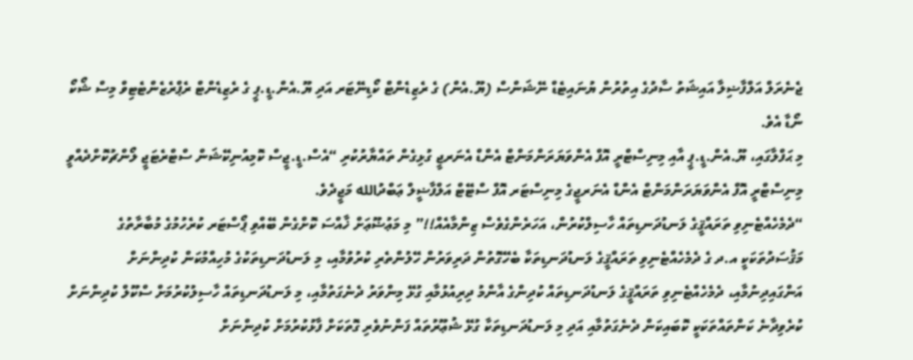ޖެނެރަލް އަލްފާޟިލާ އައިޝަތު ސާދުގެ އިތުރުން ޔުނައިޓެޑް ނޭޝަންސް (ޔޫ.އެން) ގެ ރެޒިޑެންޓް ކޯޑިނޭޓަރ އަދި ޔޫ.އެން.ޑީ.ޕީ ގެ ރެޒިޑެންޓް ރެޕްރެޒެންޓެޓިވް މިސް ޝޯކޯ ނޯޑާ އެވެ.
މި ޙަފްލާގައި، ޔޫ.އެން.ޑީ.ޕީ އާއި މިނިސްޓްރީ އޮފް އެންވަޔަރަންމަންޓް އެންޑް އެނަރޖީ ގުޅިގެން ތައްޔާރުކުރި “އެސް.ޑީ.ޖީސް ކޮމިއުނިކޭޝަން ސްޓްރެޓަޖީ ލޯންޗުކޮށްދެއްވީ މިނިސްޓްރީ އޮފް އެންވަޔަރަންމަންޓް އެންޑް އެނަރޖީގެ މިނިސްޓަރ އޮފް ސްޓޭޓް އަލްފާޟީލް ޢަބްދުالله މަޖީދެވެ.
“ދެމެހެއްޓެނިވި ތަރައްޤީގެ ލަނޑުދަނޑިތައް ހާސިލްކުރުން، އަހަރެންގެވެސް ޒިންމާއެއް!!” މި މަޢުޟޫޢަށް ޚާއްސަ ކޮށްގެން ބޭއްވި ޕޯސްޓަރ ކުރެހުމުގެ މުބާރާތުގެ މަޤުސަދުތަކަކީ އ.ދ ގެ ދެމެހެއްޓެނިވި ތަރައްޤީގެ ލަނޑުދަނޑިތަކާ ބެހޭގޮތުން ދަރިވަރުން ހޭލުންތެރި ކުރުވުމާއި، މި ލަނޑުދަނޑިތަކުގެ މުހިއްމުކަން ކުދިންނަށް އަންގައިދިނުމާއި، ދެމެހެއްޓެނިވި ތަރައްޤީގެ ލަނޑުދަނޑިތައް ކުދިންގެ އާންމު ދިރިއުޅުމާއި ގުޅޭ މިންވަރު ދެނެގަތުމާއި، މި ލަނޑުދަނޑިތައް ހާސިލުކުރުމަށް ސްކޫލް ކުދިންނަށް ކުރެވިދާނެ ކަންތައްތަކަކީ ކޮބައިކަން ދެނެގަތުމާއި އަދި މި ލަނޑުދަނޑިތަކާ ގުޅޭ ޝުޢޫރުތައް ފަންނުވެރި ގޮތަކަށް ފާޅުކުރުމަށް ކުދިންނަށް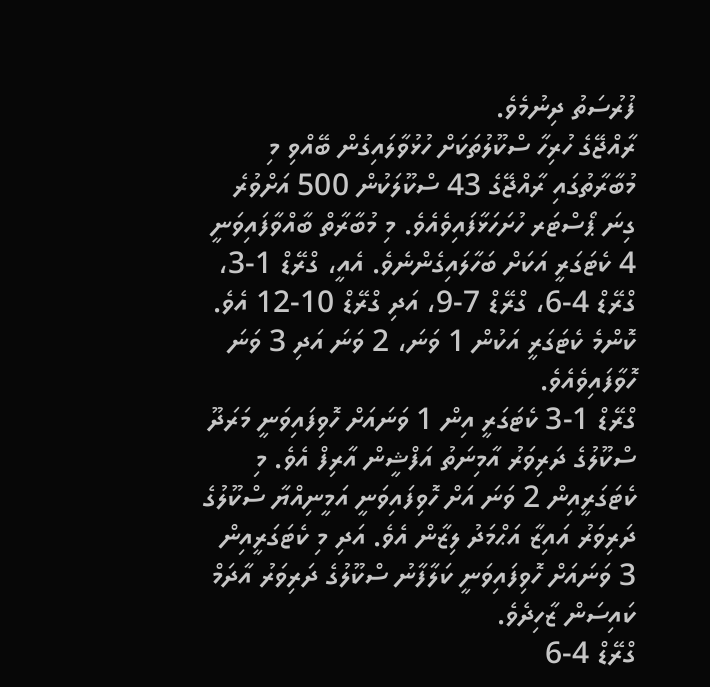ފުރުސަތު ދިނުމެވެ.
ރާއްޖޭގެ ހުރިހާ ސްކޫލުތަކަށް ހުޅުވާލައިގެން ބޭއްވި މި މުބާރާތުގައި ރާއްޖޭގެ 43 ސްކޫލަކުން 500 އަށްވުރެ ގިނަ ޕޯސްޓަރ ހުށަހަޅާފައިވެއެވެ. މި މުބާރާތް ބާއްވާފައިވަނީ 4 ކެޓަގަރީ އަކަށް ބަހާލައިގެންނެވެ. އެއީ، ގްރޭޑް 1-3، ގްރޭޑް 4-6، ގްރޭޑް 7-9، އަދި ގްރޭޑް 10-12 އެވެ. ކޮންމެ ކެޓަގަރީ އަކުން 1 ވަނަ، 2 ވަނަ އަދި 3 ވަނަ ހޮވާފައިވެއެވެ.
ގްރޭޑް 1-3 ކެޓަގަރީ އިން 1 ވަނައަށް ހޮވިފައިވަނީ މަރަދޫ ސްކޫލުގެ ދަރިވަރު އާމިނަތު އަފްޝީން އާރިފް އެވެ. މި ކެޓަގަރީއިން 2 ވަނަ އަށް ހޮވިފައިވަނީ އަމީނިއްޔާ ސްކޫލުގެ ދަރިވަރު އައިޒާ އަޙްމަދު ލިޒާން އެވެ. އަދި މި ކެޓަގަރީއިން 3 ވަނައަށް ހޮވިފައިވަނީ ކަލާފާނު ސްކޫލުގެ ދަރިވަރު އާދަމް ކައިސަން ޒާހިދެވެ.
ގްރޭޑް 4-6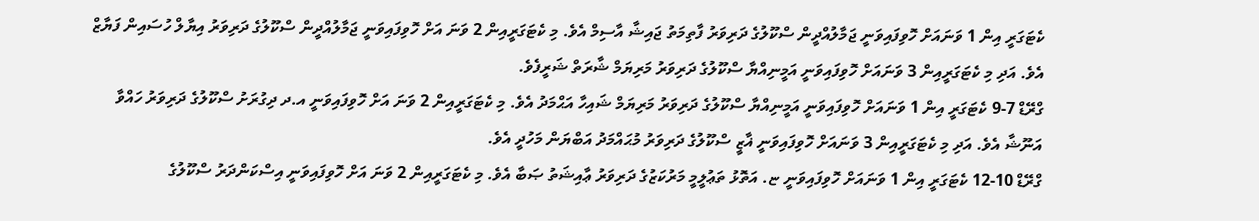ކެޓަގަރީ އިން 1 ވަނައަށް ހޮވިފައިވަނީ ޖަމާލުއްދީން ސްކޫލުގެ ދަރިވަރު ފާތިމަތު ޖައިޝާ އާސިމް އެވެ. މި ކެޓަގަރީއިން 2 ވަނަ އަށް ހޮވިފައިވަނީ ޖަމާލުއްދީން ސްކޫލުގެ ދަރިވަރު އިޔާލް ހުސައިން ފަޔާޒް އެވެ. އަދި މި ކެޓަގަރީއިން 3 ވަނައަށް ހޮވިފައިވަނީ އަމީނިއްޔާ ސްކޫލުގެ ދަރިވަރު މަރިޔަމް ޝާރަތް ޝަރީފެވެ.
ގްރޭޑް 7-9 ކެޓަގަރީ އިން 1 ވަނައަށް ހޮވިފައިވަނީ އަމީނިއްޔާ ސްކޫލުގެ ދަރިވަރު މަރިޔަމް ޝައިހާ އަޙްމަދު އެވެ. މި ކެޓަގަރީއިން 2 ވަނަ އަށް ހޮވިފައިވަނީ އ.ދ ދިގުރަށު ސްކޫލުގެ ދަރިވަރު ހައްވާ އަނޫޝާ އެވެ. އަދި މި ކެޓަގަރީއިން 3 ވަނައަށް ހޮވިފައިވަނީ ޣާޒީ ސްކޫލުގެ ދަރިވަރު މުޙައްމަދު އަބްޔަން މަހުދީ އެވެ.
ގްރޭޑް 10-12 ކެޓަގަރީ އިން 1 ވަނައަށް ހޮވިފައިވަނީ ޏ. އަތޮޅު ތަޢުލީމީ މަރުކަޒުގެ ދަރިވަރު ޢާއިޝަތު ޞަބާ އެވެ. މި ކެޓަގަރީއިން 2 ވަނަ އަށް ހޮވިފައިވަނީ އިސްކަންދަރު ސްކޫލުގެ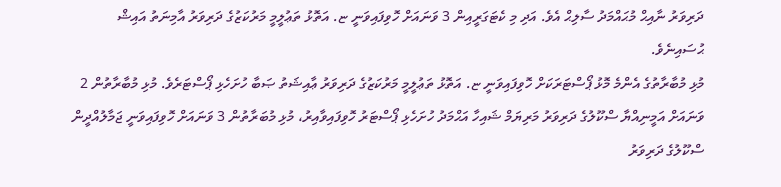ދަރިވަރު ނާއިޙް މުޙައްމަދު ސާލިޙް އެވެ. އަދި މި ކެޓަގަރީއިން 3 ވަނައަށް ހޮވިފައިވަނީ ޏ. އަތޮޅު ތަޢުލީމީ މަރުކަޒުގެ ދަރިވަރު އާމިނަތު އައިޝް ޙުސައިނެވެ.
މުޅި މުބާރާތުގެ އެންމެ މޮޅު ޕޯސްޓަރަކަށް ހޮވިފައިވަނީ ޏ. އަތޮޅު ތަޢުލީމީ މަރުކަޒުގެ ދަރިވަރު ޢާއިޝަތު ޞަބާ ހުށަހެޅި ޕޯސްޓަރެވެ. މުޅި މުބާރާތުން 2 ވަނައަށް އަމީނިއްޔާ ސްކޫލުގެ ދަރިވަރު މަރިޔަމް ޝައިހާ އަޙްމަދު ހުށަހެޅި ޕޯސްޓަރު ހޮވިފައިވާއިރު، މުޅި މުބަރާތުން 3 ވަނައަށް ހޮވިފައިވަނީ ޖަމާލުއްދީން ސްކޫލުގެ ދަރިވަރު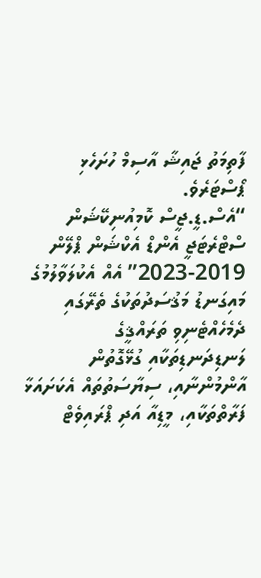ފާތިމަތު ޖައިޝާ އާސިމް ހުށަހެޅި ޕޯސްޓަރެވެ.
“އެސް.ޑީ.ޖީސް ކޮމިއުނިކޭޝަން ސްޓްރެޓަޖީ އެންޑް އެކްޝަން ޕްލޭން 2019-2023” އެއް އެކުލަވާލުމުގެ މައިގަނޑު މަޤުސަދުތަކުގެ ތެރޭގައި ދެމެހެއްޓެނިވި ތަރައްޤީގެ ލަނޑިދަނޑިތަކާއި ގުޅޭގޮތުން އާންމުންނާއި، ސިޔާސަތުތައް އެކަށައަޅާ ފަރާތްތަކާއި، މީޑިއާ އަދި ޕްރައިވެޓް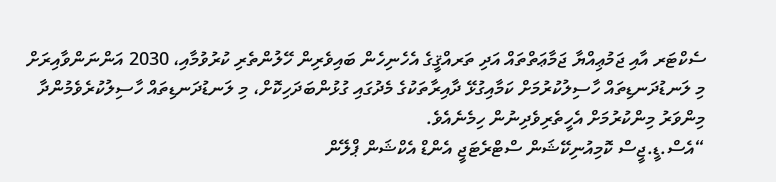ސެކްޓަރ އާއި ޖަމުޢިއްޔާ ޖަމާޢަތްތައް އަދި ތަރއްޤީގެ އެހެނިހެން ބައިވެރިން ހޭލުންތެރި ކުރުވުމާއި، 2030 އަންނަންވާއިރަށް މި ލަނޑުދަނޑިތައް ހާސިލުކުރުމަށް ކަމާއިގުޅޭ ދާއިރާތަކުގެ މެދުގައި ގުޅުންބަދަހިކޮށް، މި ލަނޑުދަނޑިތައް ހާސިލުކުރެވެމުންދާ މިންވަރު މިންކުރުމަށް އެހީތެރިވެދިނުން ހިމެނެއެވެ.
“އެސް.ޑީ.ޖީސް ކޮމިއުނިކޭޝަން ސްޓްރެޓަޖީ އެންޑް އެކްޝަން ޕްލޭން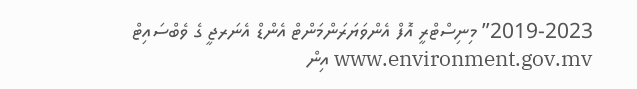2019-2023” މިނިސްޓްރީ އޮފް އެންވަޔަރަންމަންޓް އެންޑް އެނަރޖީ ގެ ވެބްސައިޓް www.environment.gov.mv އިން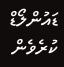ޑައުންލޯޑް ކުރެވެން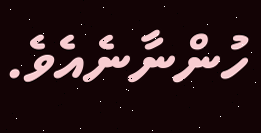ހުންނާނެއެވެ.